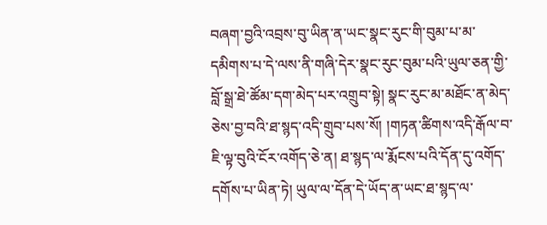བཞག་བྱའི་འབྲས་བུ་ཡིན་ན་ཡང་སྣང་རུང་གི་བུམ་པ་མ་དམིགས་པ་དེ་ལས་ནི་གཞི་དེར་སྣང་རུང་བུམ་པའི་ཡུལ་ཅན་གྱི་བློ་སྒྲ་ཐེ་ཚོམ་དག་མེད་པར་འགྲུབ་སྟེ། སྣང་རུང་མ་མཐོང་ན་མེད་ཅེས་བྱ་བའི་ཐ་སྙད་འདི་གྲུབ་པས་སོ། །གཏན་ཚིགས་འདི་རྒོལ་བ་ཇི་ལྟ་བུའི་ངོར་འགོད་ཅེ་ན། ཐ་སྙད་ལ་རྨོངས་པའི་དོན་དུ་འགོད་དགོས་པ་ཡིན་ཏེ། ཡུལ་ལ་དོན་དེ་ཡོད་ན་ཡང་ཐ་སྙད་ལ་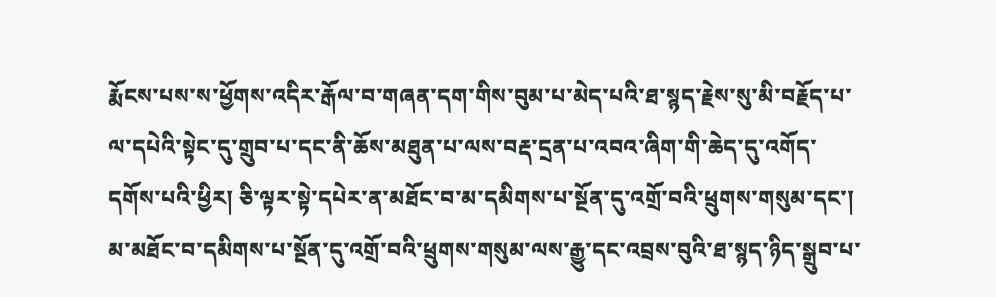རྨོངས་པས་ས་ཕྱོགས་འདིར་རྒོལ་བ་གཞན་དག་གིས་བུམ་པ་མེད་པའི་ཐ་སྙད་རྗེས་སུ་མི་བརྗོད་པ་ལ་དཔེའི་སྟེང་དུ་གྲུབ་པ་དང་ནི་ཆོས་མཐུན་པ་ལས་བརྡ་དྲན་པ་འབའ་ཞིག་གི་ཆེད་དུ་འགོད་དགོས་པའི་ཕྱིར། ཅི་ལྟར་སྟེ་དཔེར་ན་མཐོང་བ་མ་དམིགས་པ་སྔོན་དུ་འགྲོ་བའི་ཕྲུགས་གསུམ་དང་། མ་མཐོང་བ་དམིགས་པ་སྔོན་དུ་འགྲོ་བའི་ཕྲུགས་གསུམ་ལས་རྒྱུ་དང་འབྲས་བུའི་ཐ་སྙད་ཉིད་སྒྲུབ་པ་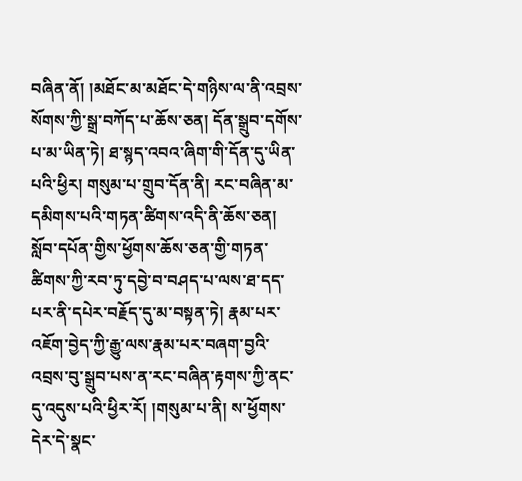བཞིན་ནོ། །མཐོང་མ་མཐོང་དེ་གཉིས་ལ་ནི་འབྲས་སོགས་ཀྱི་སྒྲ་བཀོད་པ་ཆོས་ཅན། དོན་སྒྲུབ་དགོས་པ་མ་ཡིན་ཏེ། ཐ་སྙད་འབའ་ཞིག་གི་དོན་དུ་ཡིན་པའི་ཕྱིར། གསུམ་པ་གྲུབ་དོན་ནི། རང་བཞིན་མ་དམིགས་པའི་གཏན་ཚིགས་འདི་ནི་ཆོས་ཅན། སློབ་དཔོན་གྱིས་ཕྱོགས་ཆོས་ཅན་གྱི་གཏན་ཚིགས་ཀྱི་རབ་ཏུ་དབྱེ་བ་བཤད་པ་ལས་ཐ་དད་པར་ནི་དཔེར་བརྗོད་དུ་མ་བསྟན་ཏེ། རྣམ་པར་འཇོག་བྱེད་ཀྱི་རྒྱུ་ལས་རྣམ་པར་བཞག་བྱའི་འབྲས་བུ་སྒྲུབ་པས་ན་རང་བཞིན་རྟགས་ཀྱི་ནང་དུ་འདུས་པའི་ཕྱིར་རོ། །གསུམ་པ་ནི། ས་ཕྱོགས་དེར་དེ་སྣང་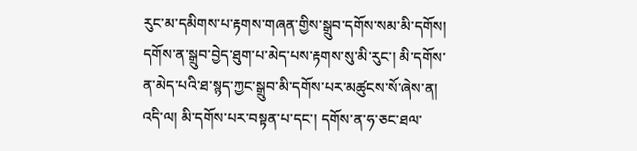རུང་མ་དམིགས་པ་རྟགས་གཞན་གྱིས་སྒྲུབ་དགོས་སམ་མི་དགོས། དགོས་ན་སྒྲུབ་བྱེད་ཐུག་པ་མེད་པས་རྟགས་སུ་མི་རུང་། མི་དགོས་ན་མེད་པའི་ཐ་སྙད་ཀྱང་སྒྲུབ་མི་དགོས་པར་མཚུངས་སོ་ཞེས་ན། འདི་ལ། མི་དགོས་པར་བསྟན་པ་དང་། དགོས་ན་ཧ་ཅང་ཐལ་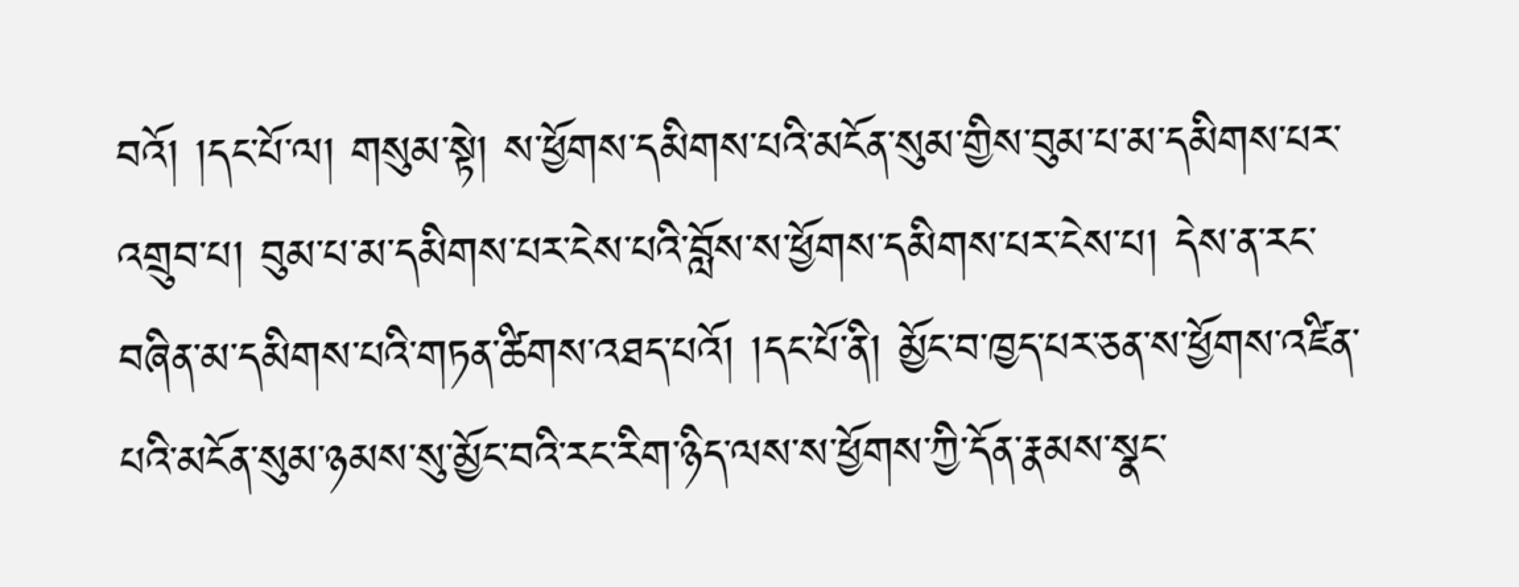བའོ། །དང་པོ་ལ། གསུམ་སྟེ། ས་ཕྱོགས་དམིགས་པའི་མངོན་སུམ་གྱིས་བུམ་པ་མ་དམིགས་པར་འགྲུབ་པ། བུམ་པ་མ་དམིགས་པར་ངེས་པའི་བློས་ས་ཕྱོགས་དམིགས་པར་ངེས་པ། དེས་ན་རང་བཞིན་མ་དམིགས་པའི་གཏན་ཚིགས་འཐད་པའོ། །དང་པོ་ནི། མྱོང་བ་ཁྱད་པར་ཅན་ས་ཕྱོགས་འཛིན་པའི་མངོན་སུམ་ཉམས་སུ་མྱོང་བའི་རང་རིག་ཉིད་ལས་ས་ཕྱོགས་ཀྱི་དོན་རྣམས་སྣང་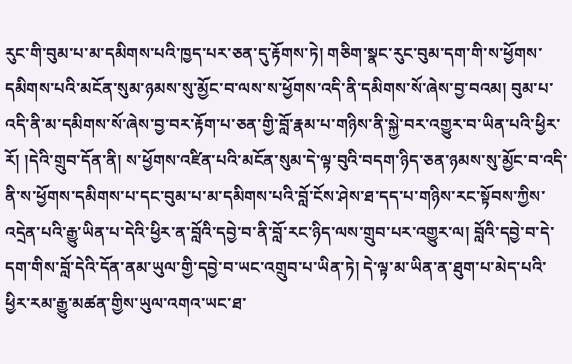རུང་གི་བུམ་པ་མ་དམིགས་པའི་ཁྱད་པར་ཅན་དུ་རྟོགས་ཏེ། གཅིག་སྣང་རུང་བུམ་དག་གི་ས་ཕྱོགས་དམིགས་པའི་མངོན་སུམ་ཉམས་སུ་མྱོང་བ་ལས་ས་ཕྱོགས་འདི་ནི་དམིགས་སོ་ཞེས་བྱ་བའམ། བུམ་པ་འདི་ནི་མ་དམིགས་སོ་ཞེས་བྱ་བར་རྟོག་པ་ཅན་གྱི་བློ་རྣམ་པ་གཉིས་ནི་སྐྱེ་བར་འགྱུར་བ་ཡིན་པའི་ཕྱིར་རོ། །དེའི་གྲུབ་དོན་ནི། ས་ཕྱོགས་འཛིན་པའི་མངོན་སུམ་དེ་ལྟ་བུའི་བདག་ཉིད་ཅན་ཉམས་སུ་མྱོང་བ་འདི་ནི་ས་ཕྱོགས་དམིགས་པ་དང་བུམ་པ་མ་དམིགས་པའི་བློ་ངོས་ཤེས་ཐ་དད་པ་གཉིས་རང་སྟོབས་ཀྱིས་འདྲེན་པའི་རྒྱུ་ཡིན་པ་དེའི་ཕྱིར་ན་བློའི་དབྱེ་བ་ནི་བློ་རང་ཉིད་ལས་གྲུབ་པར་འགྱུར་ལ། བློའི་དབྱེ་བ་དེ་དག་གིས་བློ་དེའི་དོན་ནམ་ཡུལ་གྱི་དབྱེ་བ་ཡང་འགྲུབ་པ་ཡིན་ཏེ། དེ་ལྟ་མ་ཡིན་ན་ཐུག་པ་མེད་པའི་ཕྱིར་རམ་རྒྱུ་མཚན་གྱིས་ཡུལ་འགའ་ཡང་ཐ་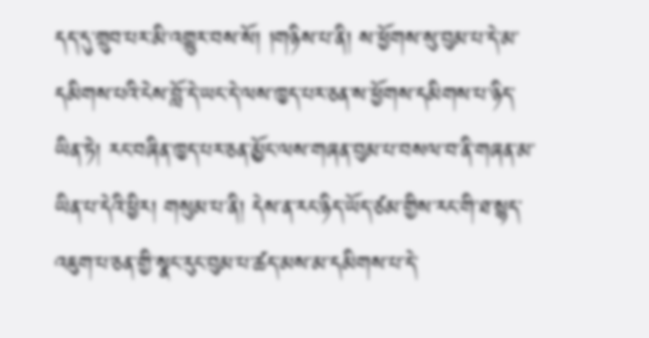དད་དུ་གྲུབ་པར་མི་འགྱུར་བས་སོ། །གཉིས་པ་ནི། ས་ཕྱོགས་སུ་བུམ་པ་དེ་མ་དམིགས་པའི་ངེས་བློ་དེ་ཡང་དེ་ལས་ཁྱད་པར་ཅན་ས་ཕྱོགས་དམིགས་པ་ཉིད་ཡིན་ཏེ། རང་བཞིན་ཁྱད་པར་ཅན་མྱོང་ལས་གཞན་བུམ་པ་བསལ་བ་ནི་གཞན་མ་ཡིན་པ་དེའི་ཕྱིར། གསུམ་པ་ནི། དེས་ན་རང་ཉིད་ཡོད་ཙམ་གྱིས་རང་གི་ཐ་སྙད་འཇུག་པ་ཅན་གྱི་སྣང་རུང་བུམ་པ་ཚད་མས་མ་དམིགས་པ་དེ་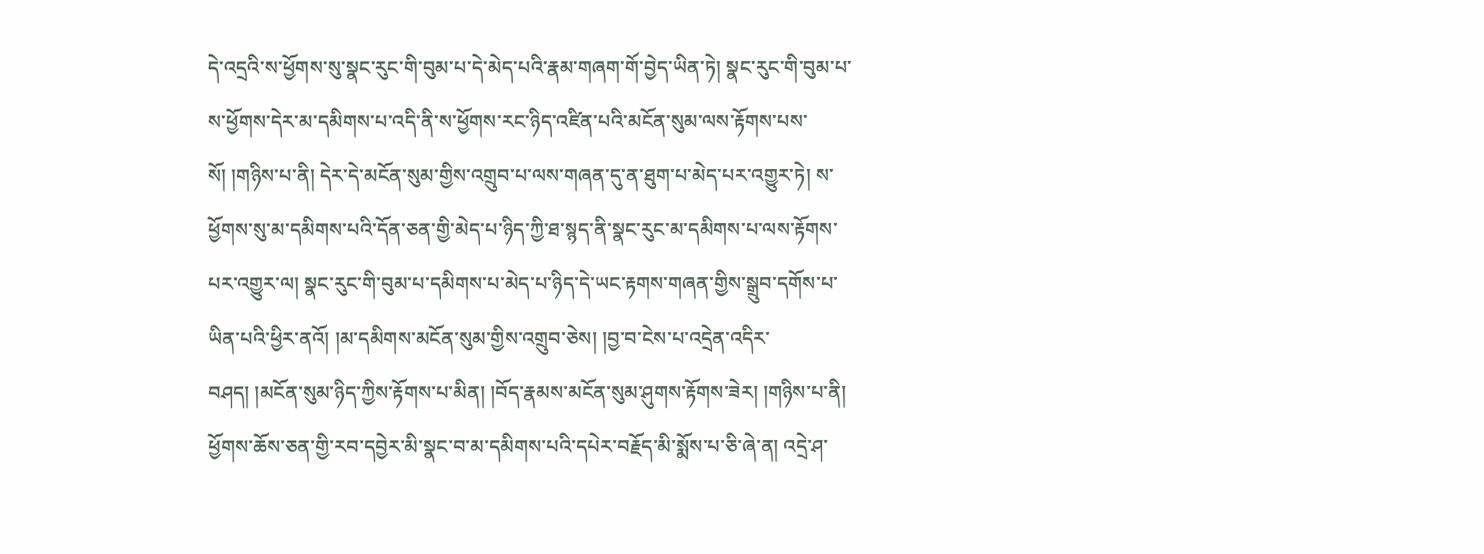དེ་འདྲའི་ས་ཕྱོགས་སུ་སྣང་རུང་གི་བུམ་པ་དེ་མེད་པའི་རྣམ་གཞག་གོ་བྱེད་ཡིན་ཏེ། སྣང་རུང་གི་བུམ་པ་ས་ཕྱོགས་དེར་མ་དམིགས་པ་འདི་ནི་ས་ཕྱོགས་རང་ཉིད་འཛིན་པའི་མངོན་སུམ་ལས་རྟོགས་པས་སོ། །གཉིས་པ་ནི། དེར་དེ་མངོན་སུམ་གྱིས་འགྲུབ་པ་ལས་གཞན་དུ་ན་ཐུག་པ་མེད་པར་འགྱུར་ཏེ། ས་ཕྱོགས་སུ་མ་དམིགས་པའི་དོན་ཅན་གྱི་མེད་པ་ཉིད་ཀྱི་ཐ་སྙད་ནི་སྣང་རུང་མ་དམིགས་པ་ལས་རྟོགས་པར་འགྱུར་ལ། སྣང་རུང་གི་བུམ་པ་དམིགས་པ་མེད་པ་ཉིད་དེ་ཡང་རྟགས་གཞན་གྱིས་སྒྲུབ་དགོས་པ་ཡིན་པའི་ཕྱིར་ནའོ། །མ་དམིགས་མངོན་སུམ་གྱིས་འགྲུབ་ཅེས། །བྱ་བ་ངེས་པ་འདྲེན་འདིར་བཤད། །མངོན་སུམ་ཉིད་ཀྱིས་རྟོགས་པ་མིན། །བོད་རྣམས་མངོན་སུམ་ཤུགས་རྟོགས་ཟེར། །གཉིས་པ་ནི། ཕྱོགས་ཆོས་ཅན་གྱི་རབ་དབྱེར་མི་སྣང་བ་མ་དམིགས་པའི་དཔེར་བརྗོད་མི་སྨོས་པ་ཅི་ཞེ་ན། འདྲེ་ཤ་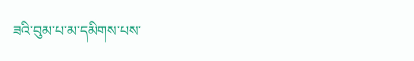ཟའི་བུམ་པ་མ་དམིགས་པས་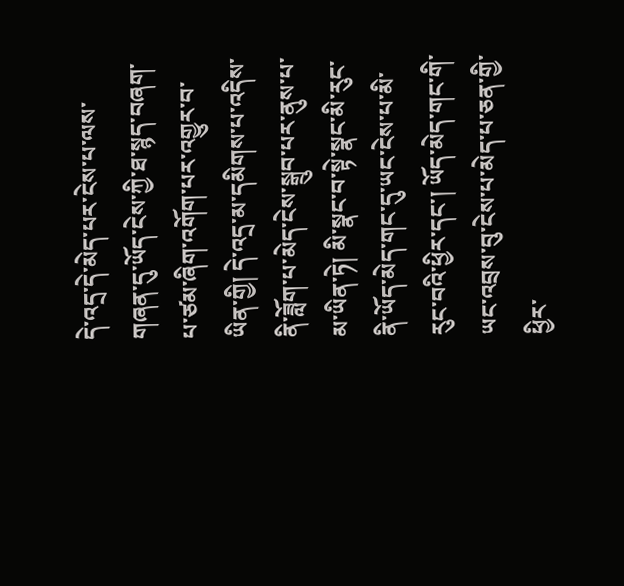དེ་འདྲ་དེ་མེད་པར་ངེས་པ་ལས་གཞན་དུ་ཡོད་ངེས་ཀྱི་ཐ་སྙད་བཞག་པ་ཙམ་ཞིག་འགོག་པར་འགྱུར་བ་ཡིན་གྱི། དེ་འདྲ་མ་དམིགས་པ་འདིས་ནི་ཟློག་པ་མེད་ངེས་སྒྲུབ་པར་ནུས་པ་མ་ཡིན་ཏེ། མི་སྣང་བ་སྟེ་སྣང་མི་རུང་ནི་ཡོད་མེད་གང་དུ་ཡང་ངེས་པ་མི་རུང་བའི་ཕྱིར་དང་། ཡོད་མེད་གང་གི་ཡང་འབྲས་བུ་ངེས་པ་མེད་པ་ཅན་གྱི་ཕྱིར་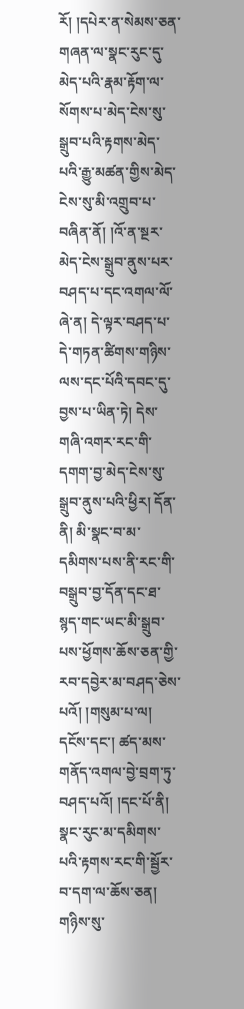རོ། །དཔེར་ན་སེམས་ཅན་གཞན་ལ་སྣང་རུང་དུ་མེད་པའི་རྣམ་རྟོག་ལ་སོགས་པ་མེད་ངེས་སུ་སྒྲུབ་པའི་རྟགས་མེད་པའི་རྒྱུ་མཚན་གྱིས་མེད་ངེས་སུ་མི་འགྲུབ་པ་བཞིན་ནོ། །འོ་ན་སྔར་མེད་ངེས་སྒྲུབ་ནུས་པར་བཤད་པ་དང་འགལ་ལོ་ཞེ་ན། དེ་ལྟར་བཤད་པ་དེ་གཏན་ཚིགས་གཉིས་ལས་དང་པོའི་དབང་དུ་བྱས་པ་ཡིན་ཏེ། དེས་གཞི་འགར་རང་གི་དགག་བྱ་མེད་ངེས་སུ་སྒྲུབ་ནུས་པའི་ཕྱིར། དོན་ནི། མི་སྣང་བ་མ་དམིགས་པས་ནི་རང་གི་བསྒྲུབ་བྱ་དོན་དང་ཐ་སྙད་གང་ཡང་མི་སྒྲུབ་པས་ཕྱོགས་ཆོས་ཅན་གྱི་རབ་དབྱེར་མ་བཤད་ཅེས་པའོ། །གསུམ་པ་ལ། དངོས་དང་། ཚད་མས་གནོད་འགལ་བྱེ་བྲག་ཏུ་བཤད་པའོ། །དང་པོ་ནི། སྣང་རུང་མ་དམིགས་པའི་རྟགས་རང་གི་སྦྱོར་བ་དག་ལ་ཆོས་ཅན། གཉིས་སུ་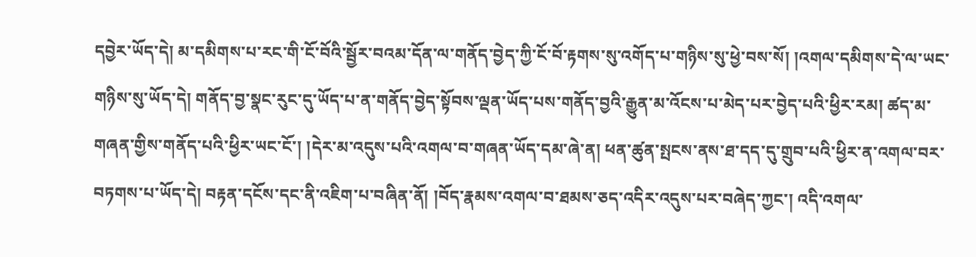དབྱེར་ཡོད་དེ། མ་དམིགས་པ་རང་གི་ངོ་བོའི་སྦྱོར་བའམ་དོན་ལ་གནོད་བྱེད་ཀྱི་ངོ་བོ་རྟགས་སུ་འགོད་པ་གཉིས་སུ་ཕྱེ་བས་སོ། །འགལ་དམིགས་དེ་ལ་ཡང་གཉིས་སུ་ཡོད་དེ། གནོད་བྱ་སྣང་རུང་དུ་ཡོད་པ་ན་གནོད་བྱེད་སྟོབས་ལྡན་ཡོད་པས་གནོད་བྱའི་རྒྱུན་མ་འོངས་པ་མེད་པར་བྱེད་པའི་ཕྱིར་རམ། ཚད་མ་གཞན་གྱིས་གནོད་པའི་ཕྱིར་ཡང་ངོ་། །དེར་མ་འདུས་པའི་འགལ་བ་གཞན་ཡོད་དམ་ཞེ་ན། ཕན་ཚུན་སྤངས་ནས་ཐ་དད་དུ་གྲུབ་པའི་ཕྱིར་ན་འགལ་བར་བཏགས་པ་ཡོད་དེ། བརྟན་དངོས་དང་ནི་འཇིག་པ་བཞིན་ནོ། །བོད་རྣམས་འགལ་བ་ཐམས་ཅད་འདིར་འདུས་པར་བཞེད་ཀྱང་། འདི་འགལ་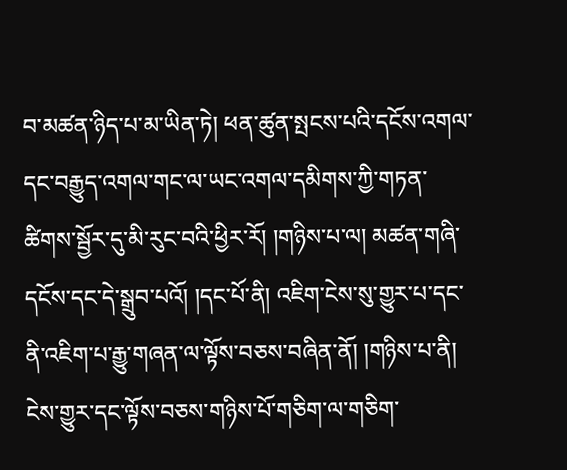བ་མཚན་ཉིད་པ་མ་ཡིན་ཏེ། ཕན་ཚུན་སྤངས་པའི་དངོས་འགལ་དང་བརྒྱུད་འགལ་གང་ལ་ཡང་འགལ་དམིགས་ཀྱི་གཏན་ཚིགས་སྦྱོར་དུ་མི་རུང་བའི་ཕྱིར་རོ། །གཉིས་པ་ལ། མཚན་གཞི་དངོས་དང་དེ་སྒྲུབ་པའོ། །དང་པོ་ནི། འཇིག་ངེས་སུ་གྱུར་པ་དང་ནི་འཇིག་པ་རྒྱུ་གཞན་ལ་ལྟོས་བཅས་བཞིན་ནོ། །གཉིས་པ་ནི། ངེས་གྱུར་དང་ལྟོས་བཅས་གཉིས་པོ་གཅིག་ལ་གཅིག་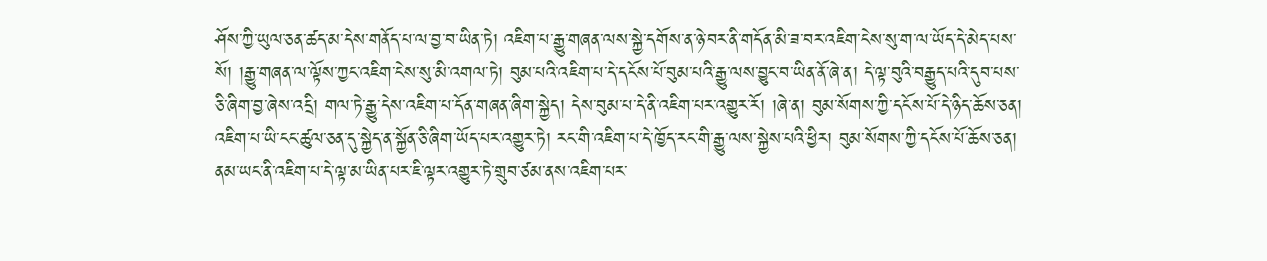ཤོས་ཀྱི་ཡུལ་ཅན་ཚད་མ་དེས་གནོད་པ་ལ་བྱ་བ་ཡིན་ཏེ། འཇིག་པ་རྒྱུ་གཞན་ལས་སྐྱེ་དགོས་ན་ཉེ་བར་ནི་གདོན་མི་ཟ་བར་འཇིག་ངེས་སུ་ག་ལ་ཡོད་དེ་མེད་པས་སོ། །རྒྱུ་གཞན་ལ་ལྟོས་ཀྱང་འཇིག་ངེས་སུ་མི་འགལ་ཏེ། བུམ་པའི་འཇིག་པ་དེ་དངོས་པོ་བུམ་པའི་རྒྱུ་ལས་བྱུང་བ་ཡིན་ནོ་ཞེ་ན། དེ་ལྟ་བུའི་བརྒྱུད་པའི་དུབ་པས་ཅི་ཞིག་བྱ་ཞེས་འདྲི། གལ་ཏེ་རྒྱུ་དེས་འཇིག་པ་དོན་གཞན་ཞིག་སྐྱེད། དེས་བུམ་པ་དེ་ནི་འཇིག་པར་འགྱུར་རོ། །ཞེ་ན། བུམ་སོགས་ཀྱི་དངོས་པོ་དེ་ཉིད་ཆོས་ཅན། འཇིག་པ་ཡི་ངང་ཚུལ་ཅན་དུ་སྐྱེད་ན་སྐྱོན་ཅི་ཞིག་ཡོད་པར་འགྱུར་ཏེ། རང་གི་འཇིག་པ་དེ་ཁྱོད་རང་གི་རྒྱུ་ལས་སྐྱེས་པའི་ཕྱིར། བུམ་སོགས་ཀྱི་དངོས་པོ་ཆོས་ཅན། ནམ་ཡང་ནི་འཇིག་པ་དེ་ལྟ་མ་ཡིན་པར་ཇི་ལྟར་འགྱུར་ཏེ་གྲུབ་ཙམ་ནས་འཇིག་པར་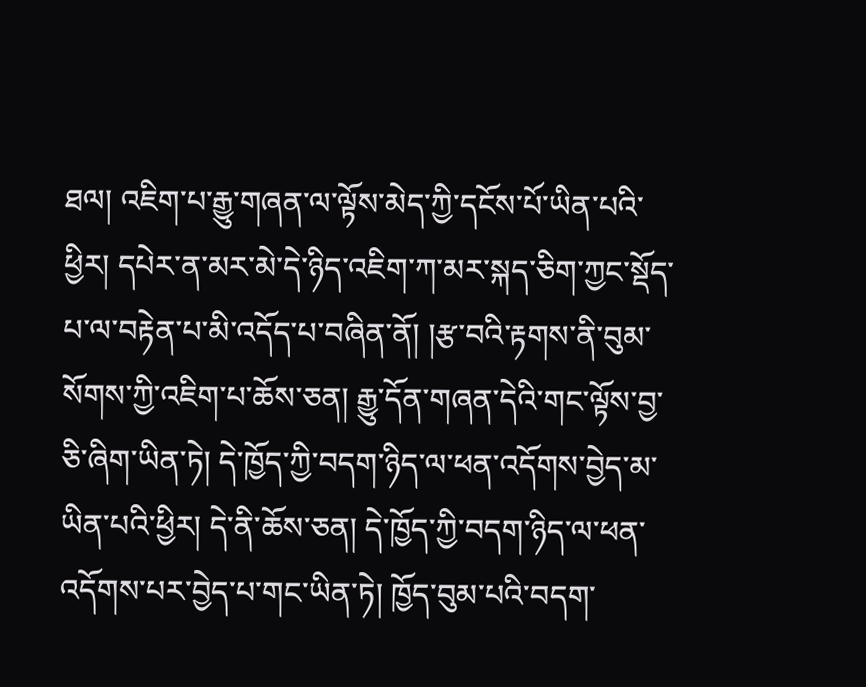ཐལ། འཇིག་པ་རྒྱུ་གཞན་ལ་ལྟོས་མེད་ཀྱི་དངོས་པོ་ཡིན་པའི་ཕྱིར། དཔེར་ན་མར་མེ་དེ་ཉིད་འཇིག་ཀ་མར་སྐད་ཅིག་ཀྱང་སྡོད་པ་ལ་བརྟེན་པ་མི་འདོད་པ་བཞིན་ནོ། །རྩ་བའི་རྟགས་ནི་བུམ་སོགས་ཀྱི་འཇིག་པ་ཆོས་ཅན། རྒྱུ་དོན་གཞན་དེའི་གང་ལྟོས་བྱ་ཅི་ཞིག་ཡིན་ཏེ། དེ་ཁྱོད་ཀྱི་བདག་ཉིད་ལ་ཕན་འདོགས་བྱེད་མ་ཡིན་པའི་ཕྱིར། དེ་ནི་ཆོས་ཅན། དེ་ཁྱོད་ཀྱི་བདག་ཉིད་ལ་ཕན་འདོགས་པར་བྱེད་པ་གང་ཡིན་ཏེ། ཁྱོད་བུམ་པའི་བདག་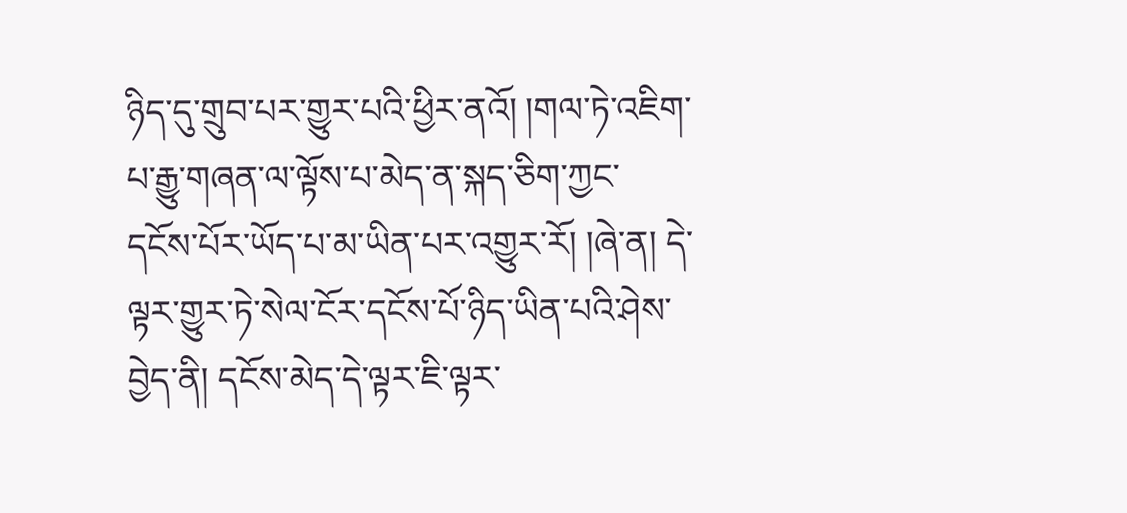ཉིད་དུ་གྲུབ་པར་གྱུར་པའི་ཕྱིར་ནའོ། །གལ་ཏེ་འཇིག་པ་རྒྱུ་གཞན་ལ་ལྟོས་པ་མེད་ན་སྐད་ཅིག་ཀྱང་དངོས་པོར་ཡོད་པ་མ་ཡིན་པར་འགྱུར་རོ། །ཞེ་ན། དེ་ལྟར་གྱུར་ཏེ་སེལ་ངོར་དངོས་པོ་ཉིད་ཡིན་པའི་ཤེས་བྱེད་ནི། དངོས་མེད་དེ་ལྟར་ཇི་ལྟར་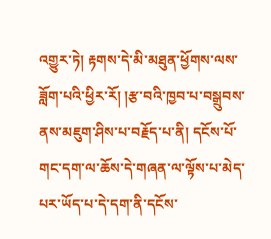འགྱུར་ཏེ། རྟགས་དེ་མི་མཐུན་ཕྱོགས་ལས་ཟློག་པའི་ཕྱིར་རོ། །རྩ་བའི་ཁྱབ་པ་བསྒྲུབས་ནས་མཇུག་ཤིས་པ་བརྗོད་པ་ནི། དངོས་པོ་གང་དག་ལ་ཆོས་དེ་གཞན་ལ་ལྟོས་པ་མེད་པར་ཡོད་པ་དེ་དག་ནི་དངོས་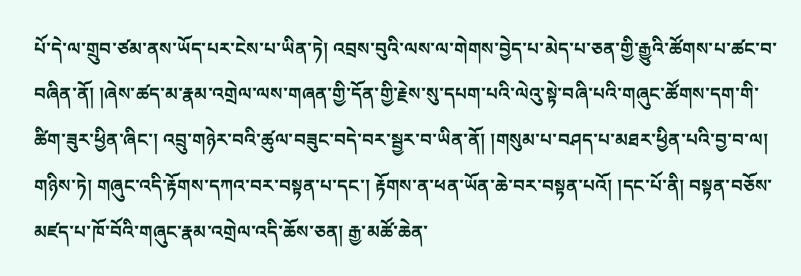པོ་དེ་ལ་གྲུབ་ཙམ་ནས་ཡོད་པར་ངེས་པ་ཡིན་ཏེ། འབྲས་བུའི་ལས་ལ་གེགས་བྱེད་པ་མེད་པ་ཅན་གྱི་རྒྱུའི་ཚོགས་པ་ཚང་བ་བཞིན་ནོ། །ཞེས་ཚད་མ་རྣམ་འགྲེལ་ལས་གཞན་གྱི་དོན་གྱི་རྗེས་སུ་དཔག་པའི་ལེའུ་སྟེ་བཞི་པའི་གཞུང་ཚོགས་དག་གི་ཚིག་ཟུར་ཕྱིན་ཞིང་། འབྲུ་གཉེར་བའི་ཚུལ་བཟུང་བདེ་བར་སྦྱར་བ་ཡིན་ནོ། །གསུམ་པ་བཤད་པ་མཐར་ཕྱིན་པའི་བྱ་བ་ལ། གཉིས་ཏེ། གཞུང་འདི་རྟོགས་དཀའ་བར་བསྟན་པ་དང་། རྟོགས་ན་ཕན་ཡོན་ཆེ་བར་བསྟན་པའོ། །དང་པོ་ནི། བསྟན་བཅོས་མཛད་པ་ཁོ་བོའི་གཞུང་རྣམ་འགྲེལ་འདི་ཆོས་ཅན། རྒྱ་མཚོ་ཆེན་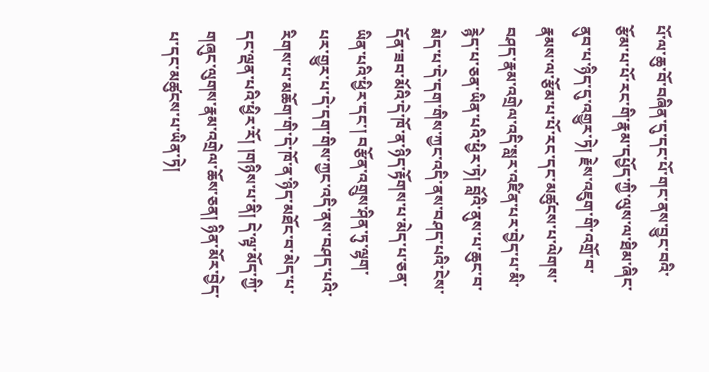པོ་ལ་ཆུ་བོ་བཞིན་དུ་དང་པོ་གང་ནས་བྱུང་བའི་རྩོམ་པ་པོ་རང་གི་རྣམ་དཔྱོད་ཀྱི་ལུས་ལ་ཐིམ་ཞིང་ནུབ་པ་ཉིད་དུ་འགྱུར་ཏེ། རྗེས་འཇུག་གི་འགྲོ་བ་རྣམས་ལ་རྩོམ་པ་པོ་རང་དང་མཚུངས་པ་ལེགས་བཤད་རྣམ་འགྲེལ་འདི་སླར་འཛིན་པར་བྱེད་པ་མི་རྙེད་པ་ཅན་ཡིན་པའི་ཕྱིར་ཏེ། བློའི་ནུས་པ་ཆུང་བ་མེད་པ་དེ་དག་གིས་ཀྱང་འདི་ནས་བཤད་པའི་ངེས་དོན་ཟབ་མོའི་དེ་ཁོ་ན་ཉིད་རྟོགས་པ་མེད་པ་ཅན་ཡིན་པའི་ཕྱིར་དང་། བརྩོན་འགྲུས་ཤིན་ཏུ་ལྷག་པར་གྱུར་པ་དེ་དག་གིས་ཀྱང་འདི་ནས་བཤད་པའི་རིགས་པ་མཆོག་གི་དེ་ཁོ་ན་ཉིད་མཐོང་བ་མེད་པ་དང་ལྡན་པའི་ཕྱིར་རོ། །གཉིས་པ་ནི། དེ་ལྟ་མོད་ཀྱི་གཞུང་ལུགས་རྣམ་འགྲེལ་ཆོས་ཅན། ཉིན་མོར་བྱེད་པ་དང་མཚུངས་པ་ཡིན་ཏེ།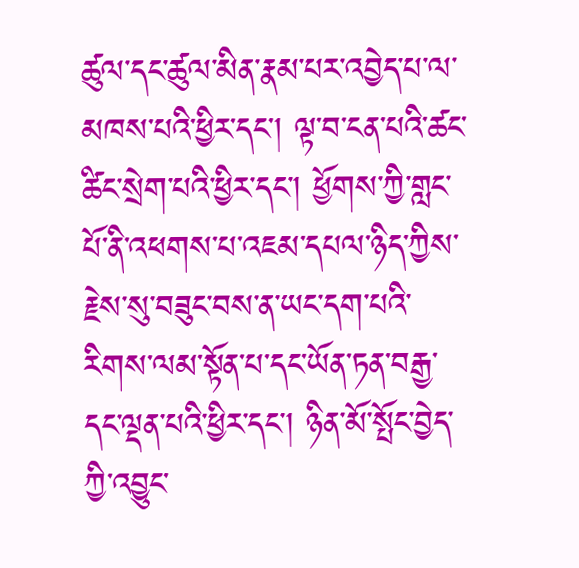ཚུལ་དང་ཚུལ་མིན་རྣམ་པར་འབྱེད་པ་ལ་མཁས་པའི་ཕྱིར་དང་། ལྟ་བ་ངན་པའི་ཚང་ཚིང་སྲེག་པའི་ཕྱིར་དང་། ཕྱོགས་ཀྱི་གླང་པོ་ནི་འཕགས་པ་འཇམ་དཔལ་ཉིད་ཀྱིས་རྗེས་སུ་བཟུང་བས་ན་ཡང་དག་པའི་རིགས་ལམ་སྟོན་པ་དང་ཡོན་ཏན་བརྒྱ་དང་ལྡན་པའི་ཕྱིར་དང་། ཉིན་མོ་སྤོང་བྱེད་ཀྱི་འབྱུང་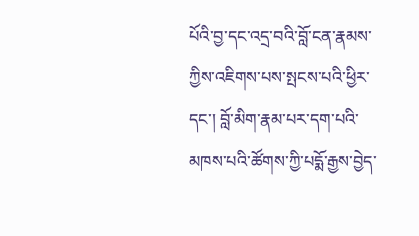པོའི་བྱ་དང་འདྲ་བའི་བློ་ངན་རྣམས་ཀྱིས་འཇིགས་པས་སྤངས་པའི་ཕྱིར་དང་། བློ་མིག་རྣམ་པར་དག་པའི་མཁས་པའི་ཚོགས་ཀྱི་པདྨོ་རྒྱས་བྱེད་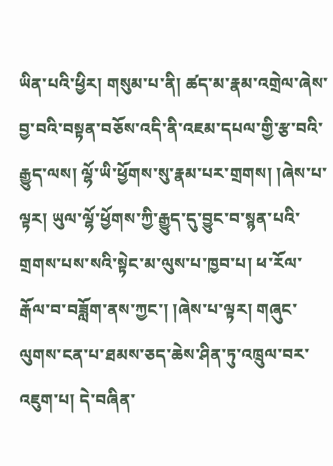ཡིན་པའི་ཕྱིར། གསུམ་པ་ནི། ཚད་མ་རྣམ་འགྲེལ་ཞེས་བྱ་བའི་བསྟན་བཅོས་འདི་ནི་འཇམ་དཔལ་གྱི་རྩ་བའི་རྒྱུད་ལས། ལྷོ་ཡི་ཕྱོགས་སུ་རྣམ་པར་གྲགས། །ཞེས་པ་ལྟར། ཡུལ་ལྷོ་ཕྱོགས་ཀྱི་རྒྱུད་དུ་བྱུང་བ་སྙན་པའི་གྲགས་པས་སའི་སྟེང་མ་ལུས་པ་ཁྱབ་པ། ཕ་རོལ་རྒོལ་བ་བཟློག་ནས་ཀྱང་། །ཞེས་པ་ལྟར། གཞུང་ལུགས་ངན་པ་ཐམས་ཅད་ཆེས་ཤིན་ཏུ་འཁྲུལ་བར་འཇུག་པ། དེ་བཞིན་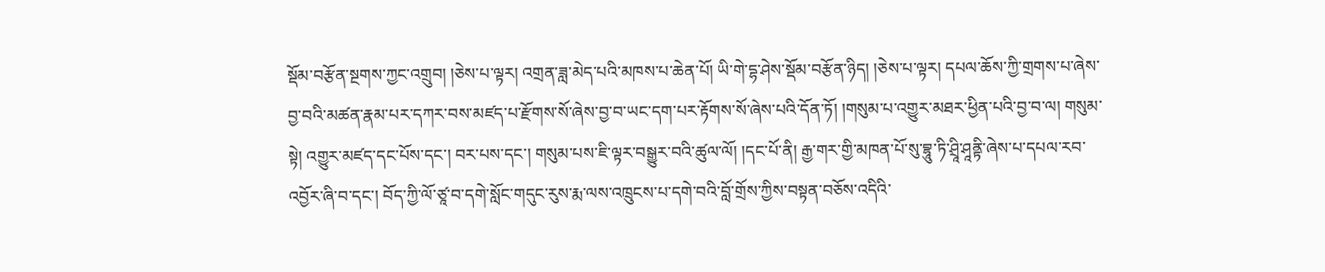སྡོམ་བརྩོན་སྔགས་ཀྱང་འགྲུབ། །ཅེས་པ་ལྟར། འགྲན་ཟླ་མེད་པའི་མཁས་པ་ཆེན་པོ། ཡི་གེ་དྷ་ཤེས་སྡོམ་བརྩོན་ཉིད། །ཅེས་པ་ལྟར། དཔལ་ཆོས་ཀྱི་གྲགས་པ་ཞེས་བྱ་བའི་མཚན་རྣམ་པར་དཀར་བས་མཛད་པ་རྫོགས་སོ་ཞེས་བྱ་བ་ཡང་དག་པར་རྟོགས་སོ་ཞེས་པའི་དོན་ཏོ། །གསུམ་པ་འགྱུར་མཐར་ཕྱིན་པའི་བྱ་བ་ལ། གསུམ་སྟེ། འགྱུར་མཛད་དང་པོས་དང་། བར་པས་དང་། གསུམ་པས་ཇི་ལྟར་བསྒྱུར་བའི་ཚུལ་ལོ། །དང་པོ་ནི། རྒྱ་གར་གྱི་མཁན་པོ་སུ་བྷཱུ་ཏི་ཤྲཱི་ཤཱནྟི་ཞེས་པ་དཔལ་རབ་འབྱོར་ཞི་བ་དང་། བོད་ཀྱི་ལོ་ཙཱ་བ་དགེ་སློང་གདུང་རུས་རྨ་ལས་འཁྲུངས་པ་དགེ་བའི་བློ་གྲོས་ཀྱིས་བསྟན་བཅོས་འདིའི་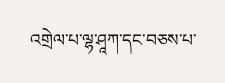འགྲེལ་པ་ལྷ་ཤཱཀ་དང་བཅས་པ་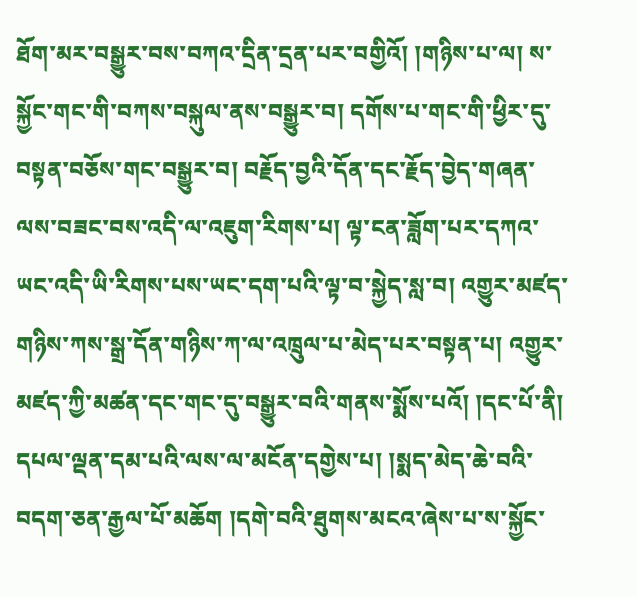ཐོག་མར་བསྒྱུར་བས་བཀའ་དྲིན་དྲན་པར་བགྱིའོ། །གཉིས་པ་ལ། ས་སྐྱོང་གང་གི་བཀས་བསྐུལ་ནས་བསྒྱུར་བ། དགོས་པ་གང་གི་ཕྱིར་དུ་བསྟན་བཅོས་གང་བསྒྱུར་བ། བརྗོད་བྱའི་དོན་དང་རྗོད་བྱེད་གཞན་ལས་བཟང་བས་འདི་ལ་འཇུག་རིགས་པ། ལྟ་ངན་ཟློག་པར་དཀའ་ཡང་འདི་ཡི་རིགས་པས་ཡང་དག་པའི་ལྟ་བ་སྐྱེད་སླ་བ། འགྱུར་མཛད་གཉིས་ཀས་སྒྲ་དོན་གཉིས་ཀ་ལ་འཁྲུལ་པ་མེད་པར་བསྟན་པ། འགྱུར་མཛད་ཀྱི་མཚན་དང་གང་དུ་བསྒྱུར་བའི་གནས་སྨོས་པའོ། །དང་པོ་ནི། དཔལ་ལྡན་དམ་པའི་ལས་ལ་མངོན་དགྱེས་པ། །སྨད་མེད་ཆེ་བའི་བདག་ཅན་རྒྱལ་པོ་མཆོག །དགེ་བའི་ཐུགས་མངའ་ཞེས་པ་ས་སྐྱོང་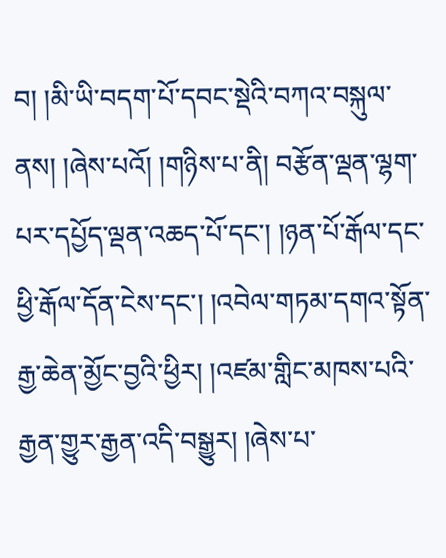བ། །མི་ཡི་བདག་པོ་དབང་སྡེའི་བཀའ་བསྐུལ་ནས། །ཞེས་པའོ། །གཉིས་པ་ནི། བརྩོན་ལྡན་ལྷག་པར་དཔྱོད་ལྡན་འཆད་པོ་དང་། །ཉན་པོ་རྒོལ་དང་ཕྱི་རྒོལ་དོན་ངེས་དང་། །འབེལ་གཏམ་དགའ་སྟོན་རྒྱ་ཆེན་མྱོང་བྱའི་ཕྱིར། །འཛམ་གླིང་མཁས་པའི་རྒྱན་གྱུར་རྒྱན་འདི་བསྒྱུར། །ཞེས་པ་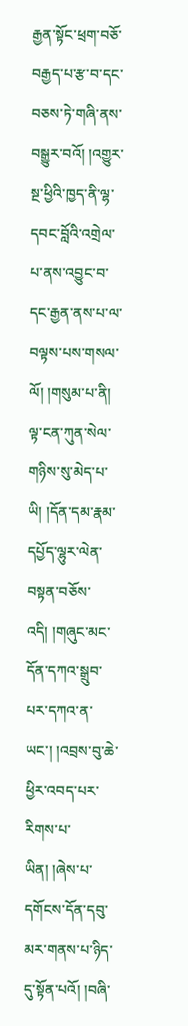རྒྱན་སྟོང་ཕྲག་བཅོ་བརྒྱད་པ་རྩ་བ་དང་བཅས་ཏེ་གཞི་ནས་བསྒྱུར་བའོ། །འགྱུར་སྔ་ཕྱིའི་ཁྱད་ནི་ལྷ་དབང་བློའི་འགྲེལ་པ་ནས་འབྱུང་བ་དང་རྒྱན་ནས་པ་ལ་བལྟས་པས་གསལ་ལོ། །གསུམ་པ་ནི། ལྟ་ངན་ཀུན་སེལ་གཉིས་སུ་མེད་པ་ཡི། །དོན་དམ་རྣམ་དཔྱོད་ལྷུར་ལེན་བསྟན་བཅོས་འདི། །གཞུང་མང་དོན་དཀའ་སྒྲུབ་པར་དཀའ་ན་ཡང་། །འབྲས་བུ་ཆེ་ཕྱིར་འབད་པར་རིགས་པ་ཡིན། །ཞེས་པ་དགོངས་དོན་དབུ་མར་གནས་པ་ཉིད་དུ་སྟོན་པའོ། །བཞི་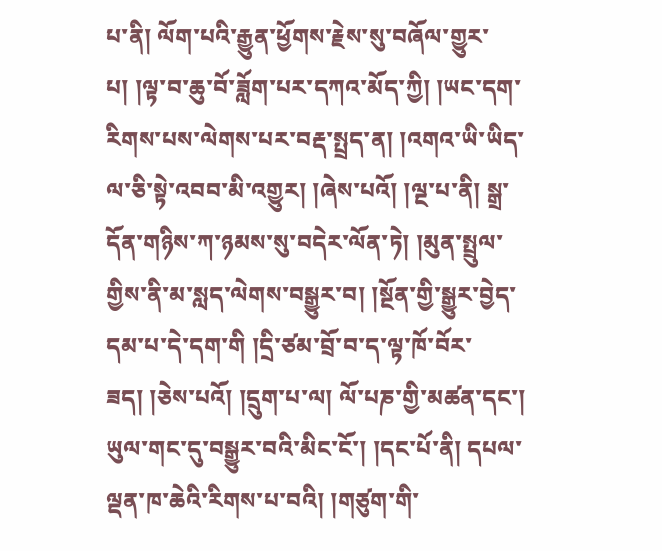པ་ནི། ལོག་པའི་རྒྱུན་ཕྱོགས་རྗེས་སུ་བཞོལ་གྱུར་པ། །ལྟ་བ་ཆུ་བོ་ཟློག་པར་དཀའ་མོད་ཀྱི། །ཡང་དག་རིགས་པས་ལེགས་པར་བརྡ་སྤྲད་ན། །འགའ་ཡི་ཡིད་ལ་ཅི་སྟེ་འབབ་མི་འགྱུར། །ཞེས་པའོ། །ལྔ་པ་ནི། སྒྲ་དོན་གཉིས་ཀ་ཉམས་སུ་བདེར་ལོན་ཏེ། །མུན་སྤྲུལ་གྱིས་ནི་མ་སླད་ལེགས་བསྒྱུར་བ། །སྔོན་གྱི་སྒྱུར་བྱེད་དམ་པ་དེ་དག་གི །དྲི་ཙམ་བྲོ་བ་ད་ལྟ་ཁོ་བོར་ཟད། །ཅེས་པའོ། །དྲུག་པ་ལ། ལོ་པཎ་གྱི་མཚན་དང་། ཡུལ་གང་དུ་བསྒྱུར་བའི་མིང་ངོ་། །དང་པོ་ནི། དཔལ་ལྡན་ཁ་ཆེའི་རིགས་པ་བའི། །གཙུག་གི་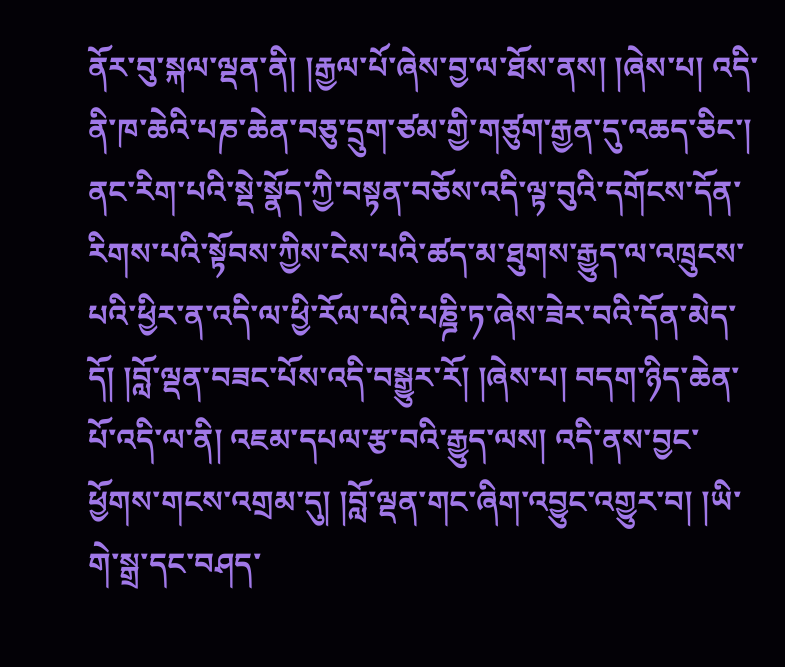ནོར་བུ་སྐལ་ལྡན་ནི། །རྒྱལ་པོ་ཞེས་བྱ་ལ་ཐོས་ནས། །ཞེས་པ། འདི་ནི་ཁ་ཆེའི་པཎ་ཆེན་བཅུ་དྲུག་ཙམ་གྱི་གཙུག་རྒྱན་དུ་འཆད་ཅིང་། ནང་རིག་པའི་སྡེ་སྣོད་ཀྱི་བསྟན་བཅོས་འདི་ལྟ་བུའི་དགོངས་དོན་རིགས་པའི་སྟོབས་ཀྱིས་ངེས་པའི་ཚད་མ་ཐུགས་རྒྱུད་ལ་འཁྲུངས་པའི་ཕྱིར་ན་འདི་ལ་ཕྱི་རོལ་པའི་པཎྜི་ཏ་ཞེས་ཟེར་བའི་དོན་མེད་དོ། །བློ་ལྡན་བཟང་པོས་འདི་བསྒྱུར་རོ། །ཞེས་པ། བདག་ཉིད་ཆེན་པོ་འདི་ལ་ནི། འཇམ་དཔལ་རྩ་བའི་རྒྱུད་ལས། འདི་ནས་བྱང་ཕྱོགས་གངས་འགྲམ་དུ། །བློ་ལྡན་གང་ཞིག་འབྱུང་འགྱུར་བ། །ཡི་གེ་སྒྲ་དང་བཤད་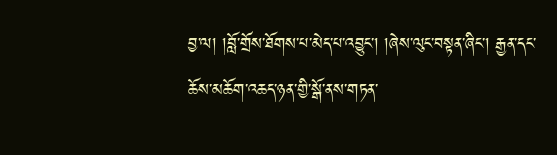བྱ་ལ། །བློ་གྲོས་ཐོགས་པ་མེད་པ་འབྱུང་། །ཞེས་ལུང་བསྟན་ཞིང་། རྒྱན་དང་ཆོས་མཆོག་འཆད་ཉན་གྱི་སྒོ་ནས་གཏན་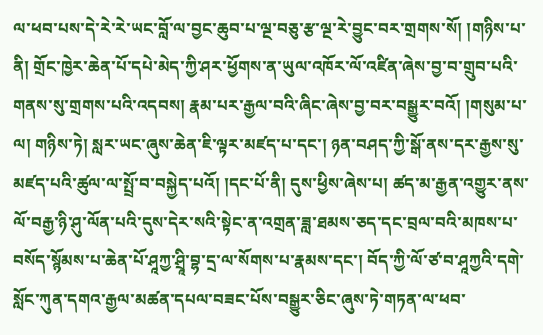ལ་ཕབ་པས་དེ་རེ་རེ་ཡང་བློ་ལ་བྱང་ཆུབ་པ་ལྔ་བཅུ་རྩ་ལྔ་རེ་བྱུང་བར་གྲགས་སོ། །གཉིས་པ་ནི། གྲོང་ཁྱེར་ཆེན་པོ་དཔེ་མེད་ཀྱི་ཤར་ཕྱོགས་ན་ཡུལ་འཁོར་ལོ་འཛིན་ཞེས་བྱ་བ་གྲུབ་པའི་གནས་སུ་གྲགས་པའི་འདབས། རྣམ་པར་རྒྱལ་བའི་ཞིང་ཞེས་བྱ་བར་བསྒྱུར་བའོ། །གསུམ་པ་ལ། གཉིས་ཏེ། སླར་ཡང་ཞུས་ཆེན་ཇི་ལྟར་མཛད་པ་དང་། ཉན་བཤད་ཀྱི་སྒོ་ནས་དར་རྒྱས་སུ་མཛད་པའི་ཚུལ་ལ་སྤྲོ་བ་བསྐྱེད་པའོ། །དང་པོ་ནི། དུས་ཕྱིས་ཞེས་པ། ཚད་མ་རྒྱན་འགྱུར་ནས་ལོ་བརྒྱ་ཉི་ཤུ་ལོན་པའི་དུས་དེར་སའི་སྟེང་ན་འགྲན་ཟླ་ཐམས་ཅད་དང་བྲལ་བའི་མཁས་པ་བསོད་སྙོམས་པ་ཆེན་པོ་ཤཱཀྱ་ཤྲཱི་བྷ་དྲ་ལ་སོགས་པ་རྣམས་དང་། བོད་ཀྱི་ལོ་ཙ་བ་ཤཱཀྱའི་དགེ་སློང་ཀུན་དགའ་རྒྱལ་མཚན་དཔལ་བཟང་པོས་བསྒྱུར་ཅིང་ཞུས་ཏེ་གཏན་ལ་ཕབ་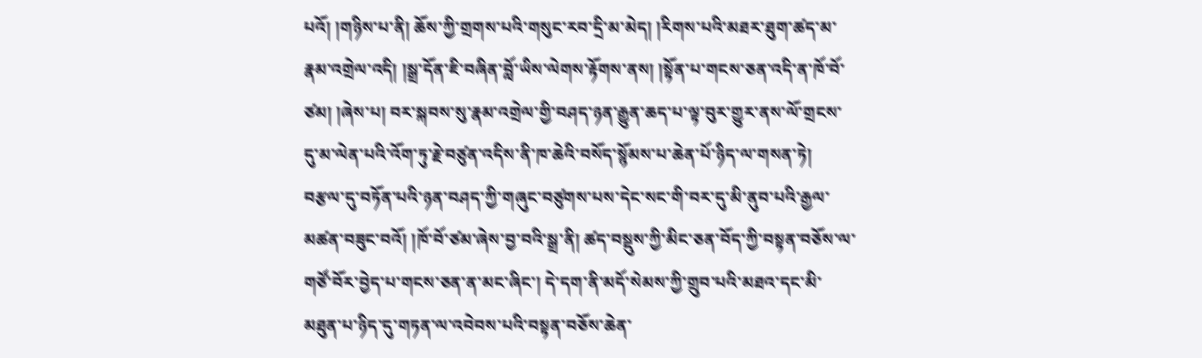པའོ། །གཉིས་པ་ནི། ཆོས་ཀྱི་གྲགས་པའི་གསུང་རབ་དྲི་མ་མེད། །རིགས་པའི་མཐར་ཐུག་ཚད་མ་རྣམ་འགྲེལ་འདི། །སྒྲ་དོན་ཇི་བཞིན་བློ་ཡིས་ལེགས་རྟོགས་ནས། །སྟོན་པ་གངས་ཅན་འདི་ན་ཁོ་བོ་ཙམ། །ཞེས་པ། བར་སྐབས་སུ་རྣམ་འགྲེལ་གྱི་བཤད་ཉན་རྒྱུན་ཆད་པ་ལྟ་བུར་གྱུར་ནས་ལོ་གྲངས་དུ་མ་ལེན་པའི་འོག་ཏུ་རྗེ་བཙུན་འདིས་ནི་ཁ་ཆེའི་བསོད་སྙོམས་པ་ཆེན་པོ་ཉིད་ལ་གསན་ཏེ། བརྩལ་དུ་བཏོན་པའི་ཉན་བཤད་ཀྱི་གཞུང་བཙུགས་པས་དེང་སང་གི་བར་དུ་མི་ནུབ་པའི་རྒྱལ་མཚན་བཟུང་བའོ། །ཁོ་བོ་ཙམ་ཞེས་བྱ་བའི་སྒྲ་ནི། ཚད་བསྡུས་ཀྱི་མིང་ཅན་བོད་ཀྱི་བསྟན་བཅོས་ལ་གཙོ་བོར་བྱེད་པ་གངས་ཅན་ན་མང་ཞིང་། དེ་དག་ནི་མདོ་སེམས་ཀྱི་གྲུབ་པའི་མཐའ་དང་མི་མཐུན་པ་ཉིད་དུ་གཏན་ལ་འབེབས་པའི་བསྟན་བཅོས་ཆེན་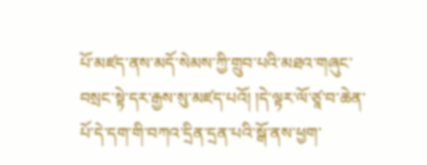པོ་མཛད་ནས་མདོ་སེམས་ཀྱི་གྲུབ་པའི་མཐའ་གཞུང་བསྲང་སྟེ་དར་རྒྱས་སུ་མཛད་པའོ། །དེ་ལྟར་ལོ་ཙཱ་བ་ཆེན་པོ་དེ་དག་གི་བཀའ་དྲིན་དྲན་པའི་སྒོ་ནས་ཕྱག་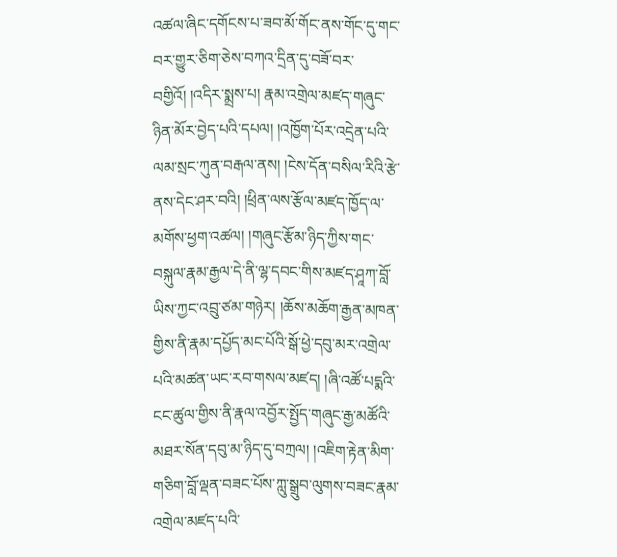འཚལ་ཞིང་དགོངས་པ་ཟབ་མོ་གོང་ནས་གོང་དུ་གང་བར་གྱུར་ཅིག་ཅེས་བཀའ་དྲིན་དུ་བཟོ་བར་བགྱིའོ། །འདིར་སྨྲས་པ། རྣམ་འགྲེལ་མཛད་གཞུང་ཉིན་མོར་བྱེད་པའི་དཔལ། །འཁྱོག་པོར་འདྲེན་པའི་ལམ་སྲང་ཀུན་བརྒལ་ནས། །ངེས་དོན་བསིལ་རིའི་རྩེ་ནས་དེང་ཤར་བའི། །ཕྲིན་ལས་རྩོལ་མཛད་ཁྱོད་ལ་མགོས་ཕྱག་འཚལ། །གཞུང་རྩོམ་ཉིད་ཀྱིས་གང་བསྐུལ་རྣམ་རྒྱལ་དེ་ནི་ལྷ་དབང་གིས་མཛད་ཤཱཀ་བློ་ཡིས་ཀྱང་འབྲུ་ཙམ་གཉེར། །ཆོས་མཆོག་རྒྱན་མཁན་གྱིས་ནི་རྣམ་དཔྱོད་མང་པོའི་སྒོ་ཕྱེ་དབུ་མར་འགྲེལ་པའི་མཚན་ཡང་རབ་གསལ་མཛད། །ཞི་འཚོ་པདྨའི་ངང་ཚུལ་གྱིས་ནི་རྣལ་འབྱོར་སྤྱོད་གཞུང་རྒྱ་མཚོའི་མཐར་སོན་དབུ་མ་ཉིད་དུ་བཀྲལ། །འཇིག་རྟེན་མིག་གཅིག་བློ་ལྡན་བཟང་པོས་ཀླུ་སྒྲུབ་ལུགས་བཟང་རྣམ་འགྲེལ་མཛད་པའི་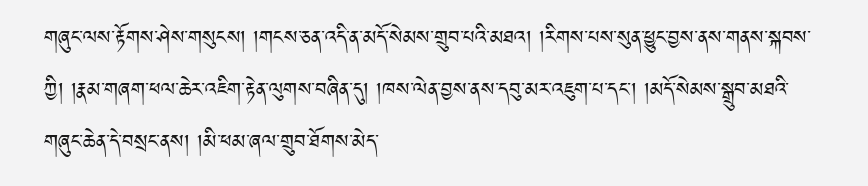གཞུང་ལས་རྟོགས་ཤེས་གསུངས། །གངས་ཅན་འདི་ན་མདོ་སེམས་གྲུབ་པའི་མཐའ། །རིགས་པས་སུན་ཕྱུང་བྱས་ནས་གནས་སྐབས་ཀྱི། །རྣམ་གཞག་ཕལ་ཆེར་འཇིག་རྟེན་ལུགས་བཞིན་དུ། །ཁས་ལེན་བྱས་ནས་དབུ་མར་འཇུག་པ་དང་། །མདོ་སེམས་སྒྲུབ་མཐའི་གཞུང་ཆེན་དེ་བསྲང་ནས། །མི་ཕམ་ཞལ་གྲུབ་ཐོགས་མེད་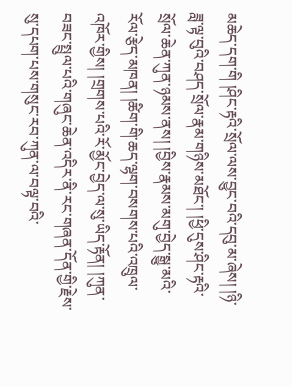མཆེད་དག་གི །ཤིང་རྟའི་སྲོལ་ལས་བྱུང་བའི་དབུ་མ་ཞེས། །ཉི་ཟླ་ལྟ་བུའི་བཤད་སྲོལ་རྣམ་གཉིས་མཐོང་། །ཕྱི་དུས་ཤིང་རྟའི་སྲོལ་ཆེན་ཀུན་ཉམས་ནས། །བྱིས་རྣམས་མགུ་བྱེད་སྒྱུ་མའི་རོལ་རྩེད་མཁན། །ཚིག་གི་ཆད་ལྷག་བསགས་པའི་འཁྲུལ་འཁོར་གྱིས། །གྲགས་པའི་རོ་མྱོང་བྱེད་ལ་སུ་ཡིད་རྟོན། །ཀུན་བཟང་སྤྲུལ་པའི་གཞུང་ཆེན་འདིར་ནི་རང་གཞན་དོན་གྱི་རྗེས་སུ་དཔག་པས་གསུང་རབ་ཀུན་ལ་བལྟ་བའི་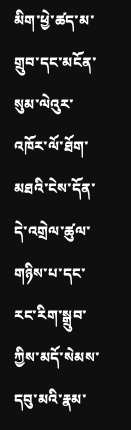མིག་ཕྱེ་ཚད་མ་གྲུབ་དང་མངོན་སུམ་ལེའུར་འཁོར་ལོ་ཐོག་མཐའི་ངེས་དོན་དེ་འགྲེལ་ཚུལ་གཉིས་པ་དང་རང་རིག་སྒྲུབ་ཀྱིས་མདོ་སེམས་དབུ་མའི་རྣམ་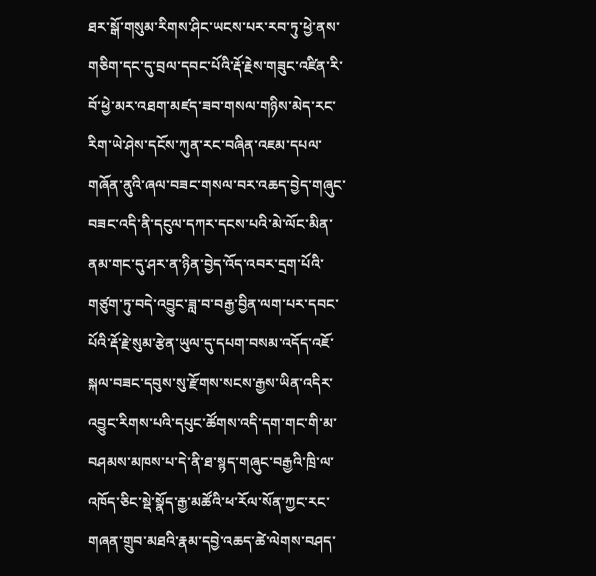ཐར་སྒོ་གསུམ་རིགས་ཤིང་ཡངས་པར་རབ་ཏུ་ཕྱེ་ནས་གཅིག་དང་དུ་བྲལ་དབང་པོའི་རྡོ་རྗེས་གཟུང་འཛིན་རི་བོ་ཕྱེ་མར་འཐག་མཛད་ཟབ་གསལ་གཉིས་མེད་རང་རིག་ཡེ་ཤེས་དངོས་ཀུན་རང་བཞིན་འཇམ་དཔལ་གཞོན་ནུའི་ཞལ་བཟང་གསལ་བར་འཆད་བྱེད་གཞུང་བཟང་འདི་ནི་དངུལ་དཀར་དངས་པའི་མེ་ལོང་མིན་ནམ་གང་དུ་ཤར་ན་ཉིན་བྱེད་འོད་འབར་དྲག་པོའི་གཙུག་ཏུ་བདེ་འབྱུང་ཟླ་བ་བརྒྱ་བྱིན་ལག་པར་དབང་པོའི་རྡོ་རྗེ་སུམ་རྩེན་ཡུལ་དུ་དཔག་བསམ་འདོད་འཇོ་སྐལ་བཟང་དབུས་སུ་རྫོགས་སངས་རྒྱས་ཡིན་འདིར་འབྱུང་རིགས་པའི་དཔུང་ཚོགས་འདི་དག་གང་གི་མ་བཤམས་མཁས་པ་དེ་ནི་ཐ་སྙད་གཞུང་བརྒྱའི་ཁྲི་ལ་འཁོད་ཅིང་སྡེ་སྣོད་རྒྱ་མཚོའི་ཕ་རོལ་སོན་ཀྱང་རང་གཞན་གྲུབ་མཐའི་རྣམ་དབྱེ་འཆད་ཚེ་ལེགས་བཤད་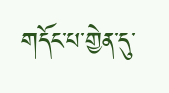གདོང་པ་གྱེན་དུ་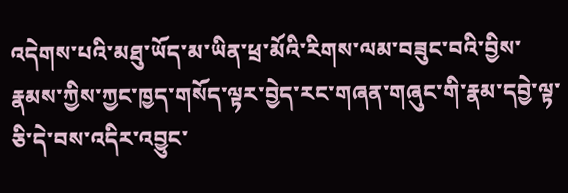འདེགས་པའི་མཐུ་ཡོད་མ་ཡིན་ཕྲ་མོའི་རིགས་ལམ་བཟུང་བའི་བྱིས་རྣམས་ཀྱིས་ཀྱང་ཁྱད་གསོད་ལྟར་བྱེད་རང་གཞན་གཞུང་གི་རྣམ་དབྱེ་ལྟ་ཅི་དེ་བས་འདིར་འབྱུང་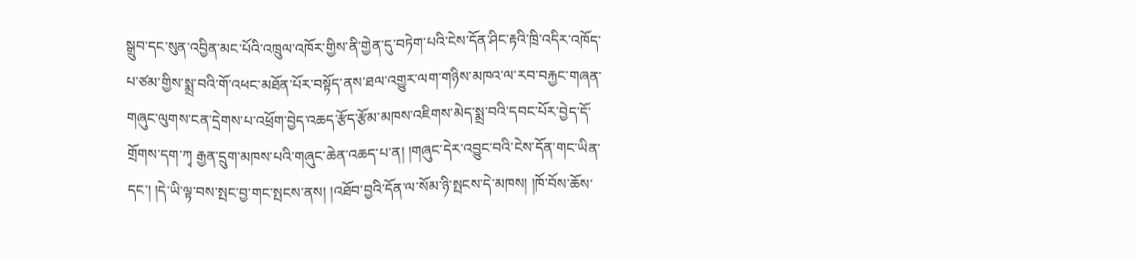སྒྲུབ་དང་སུན་འབྱིན་མང་པོའི་འཁྲུལ་འཁོར་གྱིས་ནི་གྱེན་དུ་བཏེག་པའི་ངེས་དོན་ཤིང་རྟའི་ཁྲི་འདིར་འཁོད་པ་ཙམ་གྱིས་སྨྲ་བའི་གོ་འཕང་མཐོན་པོར་བསྟོད་ནས་ཐལ་འགྱུར་ལག་གཉིས་མཁའ་ལ་རབ་བརྐྱང་གཞན་གཞུང་ལུགས་ངན་དྲེགས་པ་འཕྲོག་བྱེད་འཆད་རྩོད་རྩོམ་མཁས་འཇིགས་མེད་སྨྲ་བའི་དབང་པོར་བྱེད་དོ་གྲོགས་དག་ཀྭ རྒྱན་དྲུག་མཁས་པའི་གཞུང་ཆེན་འཆད་པ་ན། །གཞུང་དེར་འབྱུང་བའི་ངེས་དོན་གང་ཡིན་དང་། །དེ་ཡི་ལྟ་བས་སྤང་བྱ་གང་སྤངས་ནས། །འཐོབ་བྱའི་དོན་ལ་སོམ་ཉི་སྤངས་དེ་མཁས། །ཁོ་བོས་ཆོས་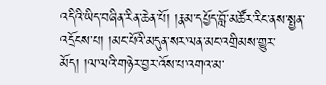འདིའི་ཡིད་བཞིན་རིན་ཆེན་པོ། །རྣམ་དཔྱོད་བློ་མཚོར་རིང་ནས་སྤྱན་འདྲོངས་པ། །མང་པོའི་མདུན་སར་ལན་མང་འགྲིམས་གྱུར་མོད། །ལ་ལའི་གཉེར་བྱར་འོས་པ་འགའ་མ་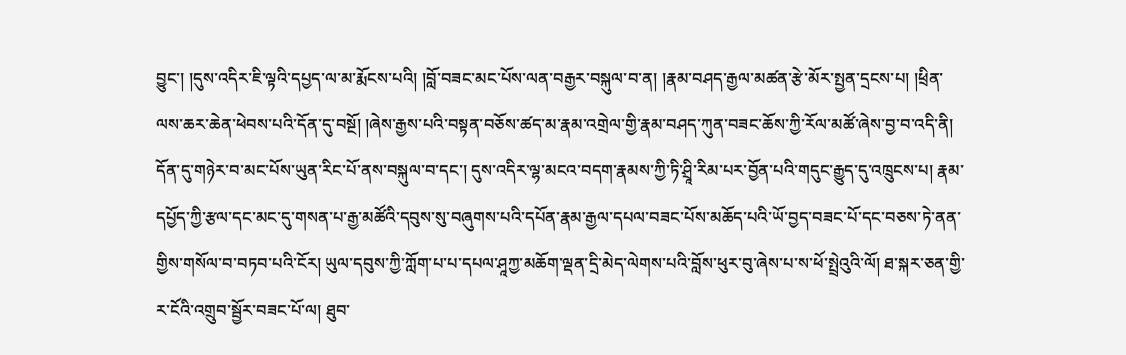བྱུང་། །དུས་འདིར་ཇི་ལྟའི་དཔྱད་ལ་མ་རྨོངས་པའི། །བློ་བཟང་མང་པོས་ལན་བརྒྱར་བསྐུལ་བ་ན། །རྣམ་བཤད་རྒྱལ་མཚན་རྩེ་མོར་སྤྱན་དྲངས་པ། །ཕྲིན་ལས་ཆར་ཆེན་ཕེབས་པའི་དོན་དུ་བསྔོ། །ཞེས་རྒྱས་པའི་བསྟན་བཅོས་ཚད་མ་རྣམ་འགྲེལ་གྱི་རྣམ་བཤད་ཀུན་བཟང་ཆོས་ཀྱི་རོལ་མཚོ་ཞེས་བྱ་བ་འདི་ནི། དོན་དུ་གཉེར་བ་མང་པོས་ཡུན་རིང་པོ་ནས་བསྐུལ་བ་དང་། དུས་འདིར་ལྷ་མངའ་བདག་རྣམས་ཀྱི་ཏི་ཤྲཱི་རིམ་པར་བྱོན་པའི་གདུང་རྒྱུད་དུ་འཁྲུངས་པ། རྣམ་དཔྱོད་ཀྱི་རྩལ་དང་མང་དུ་གསན་པ་རྒྱ་མཚོའི་དབུས་སུ་བཞུགས་པའི་དཔོན་རྣམ་རྒྱལ་དཔལ་བཟང་པོས་མཆོད་པའི་ཡོ་བྱད་བཟང་པོ་དང་བཅས་ཏེ་ནན་གྱིས་གསོལ་བ་བཏབ་པའི་ངོར། ཡུལ་དབུས་ཀྱི་ཀློག་པ་པ་དཔལ་ཤཱཀྱ་མཆོག་ལྡན་དྲི་མེད་ལེགས་པའི་བློས་ཕུར་བུ་ཞེས་པ་ས་ཕོ་སྤྲེའུའི་ལོ། ཐ་སྐར་ཅན་གྱི་ར་ངོའི་འགྲུབ་སྦྱོར་བཟང་པོ་ལ། ཐུབ་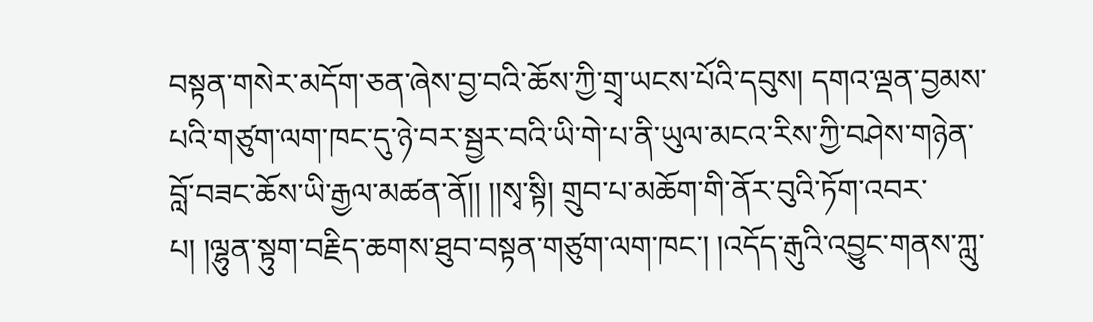བསྟན་གསེར་མདོག་ཅན་ཞེས་བྱ་བའི་ཆོས་ཀྱི་གྲྭ་ཡངས་པོའི་དབུས། དགའ་ལྡན་བྱམས་པའི་གཙུག་ལག་ཁང་དུ་ཉེ་བར་སྦྱར་བའི་ཡི་གེ་པ་ནི་ཡུལ་མངའ་རིས་ཀྱི་བཤེས་གཉེན་བློ་བཟང་ཆོས་ཡི་རྒྱལ་མཚན་ནོ།། །།སྭ་སྟི། གྲུབ་པ་མཆོག་གི་ནོར་བུའི་ཏོག་འབར་པ། །ལྷུན་སྟུག་བརྗིད་ཆགས་ཐུབ་བསྟན་གཙུག་ལག་ཁང་། །འདོད་རྒུའི་འབྱུང་གནས་ཀླུ་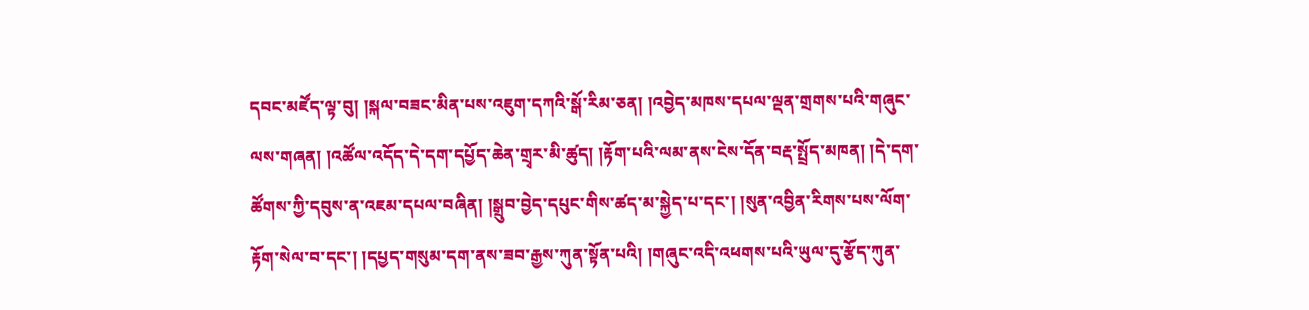དབང་མཛོད་ལྟ་བུ། །སྐལ་བཟང་མིན་པས་འཇུག་དཀའི་སྒོ་རིམ་ཅན། །འབྱེད་མཁས་དཔལ་ལྡན་གྲགས་པའི་གཞུང་ལས་གཞན། །འཚོལ་འདོད་དེ་དག་དཔྱོད་ཆེན་གྲྭར་མི་ཚུད། །རྟོག་པའི་ལམ་ནས་ངེས་དོན་བརྡ་སྤྲོད་མཁན། །དེ་དག་ཚོགས་ཀྱི་དབུས་ན་འཇམ་དཔལ་བཞིན། །སྒྲུབ་བྱེད་དཔུང་གིས་ཚད་མ་སྐྱེད་པ་དང་། །སུན་འབྱིན་རིགས་པས་ལོག་རྟོག་སེལ་བ་དང་། །དཔྱད་གསུམ་དག་ནས་ཟབ་རྒྱས་ཀུན་སྟོན་པའི། །གཞུང་འདི་འཕགས་པའི་ཡུལ་དུ་རྩོད་ཀུན་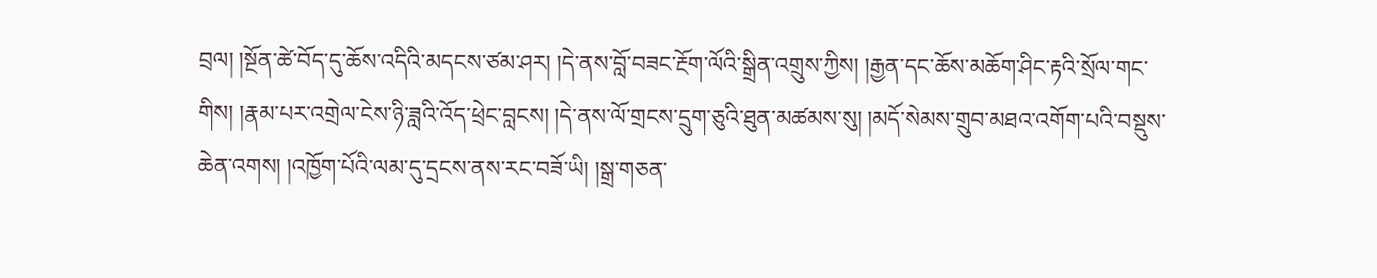བྲལ། །སྔོན་ཚེ་བོད་དུ་ཆོས་འདིའི་མདངས་ཙམ་ཤར། །དེ་ནས་བློ་བཟང་རྔོག་ལོའི་སྒྲིན་འགྲུས་ཀྱིས། །རྒྱན་དང་ཆོས་མཆོག་ཤིང་རྟའི་སྲོལ་གང་གིས། །རྣམ་པར་འགྲེལ་ངེས་ཉི་ཟླའི་འོད་ཕྲེང་བླངས། །དེ་ནས་ལོ་གྲངས་དྲུག་ཅུའི་ཐུན་མཚམས་སུ། །མདོ་སེམས་གྲུབ་མཐའ་འགོག་པའི་བསྡུས་ཆེན་འགས། །འཁྱོག་པོའི་ལམ་དུ་དྲངས་ནས་རང་བཟོ་ཡི། །སྒྲ་གཅན་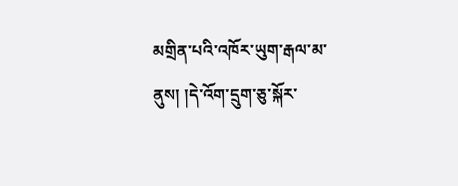མགྲིན་པའི་འཁོར་ཡུག་རྒལ་མ་ནུས། །དེ་འོག་དྲུག་ཅུ་སྐོར་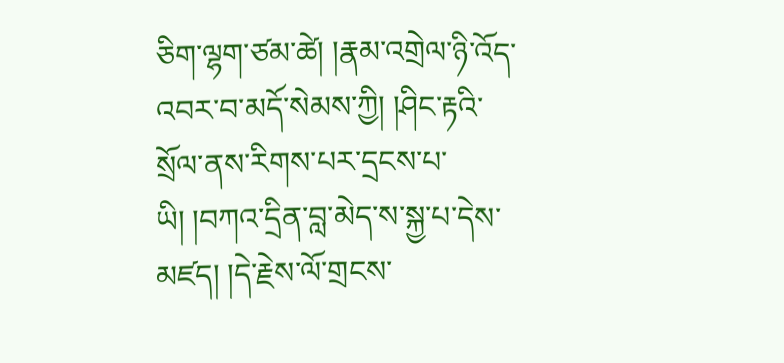ཅིག་ལྷག་ཙམ་ཚེ། །རྣམ་འགྲེལ་ཉི་འོད་འབར་བ་མདོ་སེམས་ཀྱི། །ཤིང་རྟའི་སྲོལ་ནས་རིགས་པར་དྲངས་པ་ཡི། །བཀའ་དྲིན་བླ་མེད་ས་སྐྱ་པ་དེས་མཛད། །དེ་རྗེས་ལོ་གྲངས་